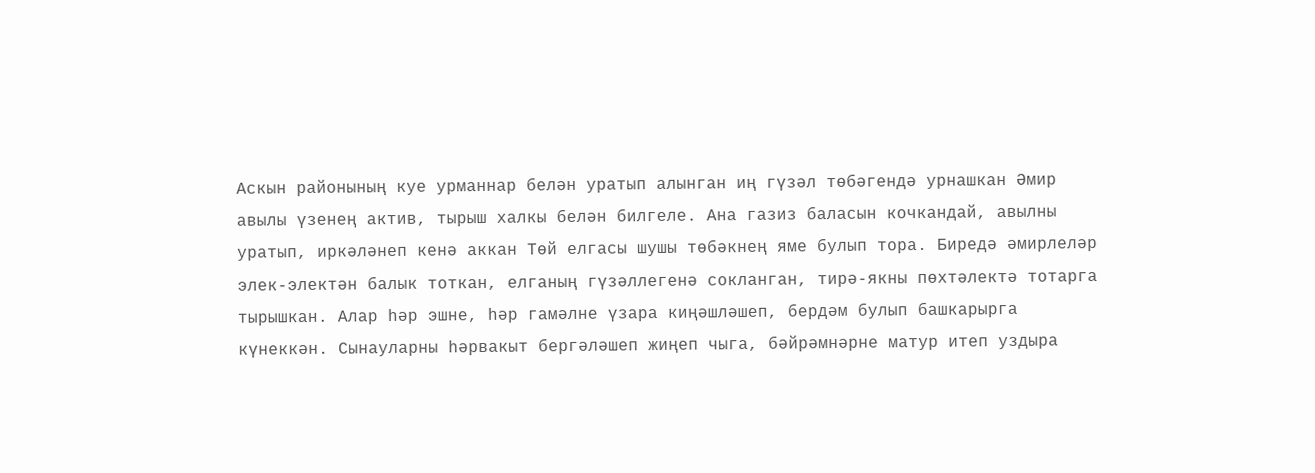Аскын районының куе урманнар белән уратып алынган иң гүзәл төбәгендә урнашкан Әмир авылы үзенең актив, тырыш халкы белән билгеле. Ана газиз баласын кочкандай, авылны уратып, иркәләнеп кенә аккан Төй елгасы шушы төбәкнең яме булып тора. Биредә әмирлеләр элек-электән балык тоткан, елганың гүзәллегенә сокланган, тирә-якны пөхтәлектә тотарга тырышкан. Алар һәр эшне, һәр гамәлне үзара киңәшләшеп, бердәм булып башкарырга күнеккән. Сынауларны һәрвакыт бергәләшеп жиңеп чыга, бәйрәмнәрне матур итеп уздыра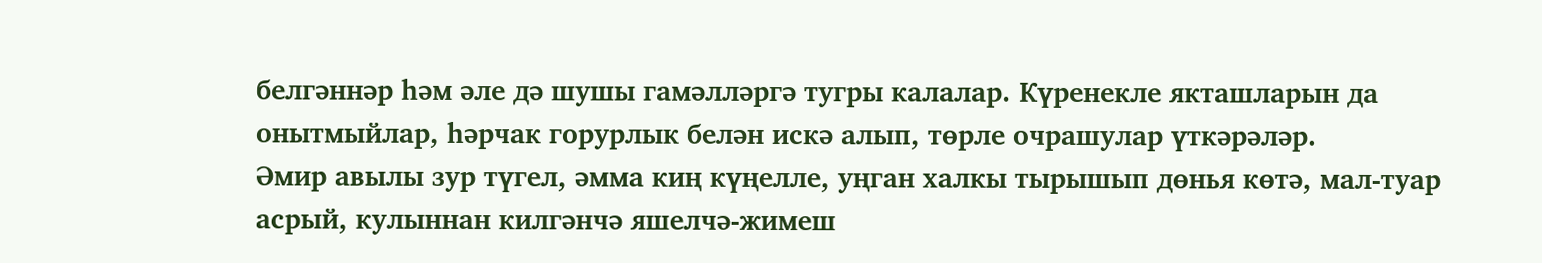белгәннәр һәм әле дә шушы гамәлләргә тугры калалар. Күренекле якташларын да онытмыйлар, һәрчак горурлык белән искә алып, төрле очрашулар үткәрәләр.
Әмир авылы зур түгел, әмма киң күңелле, уңган халкы тырышып дөнья көтә, мал-туар асрый, кулыннан килгәнчә яшелчә-жимеш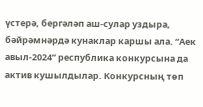үстерә, бергәләп аш-сулар уздыра, бәйрәмнәрдә кунаклар каршы ала. “Аек авыл-2024” республика конкурсына да актив кушылдылар. Конкурсның төп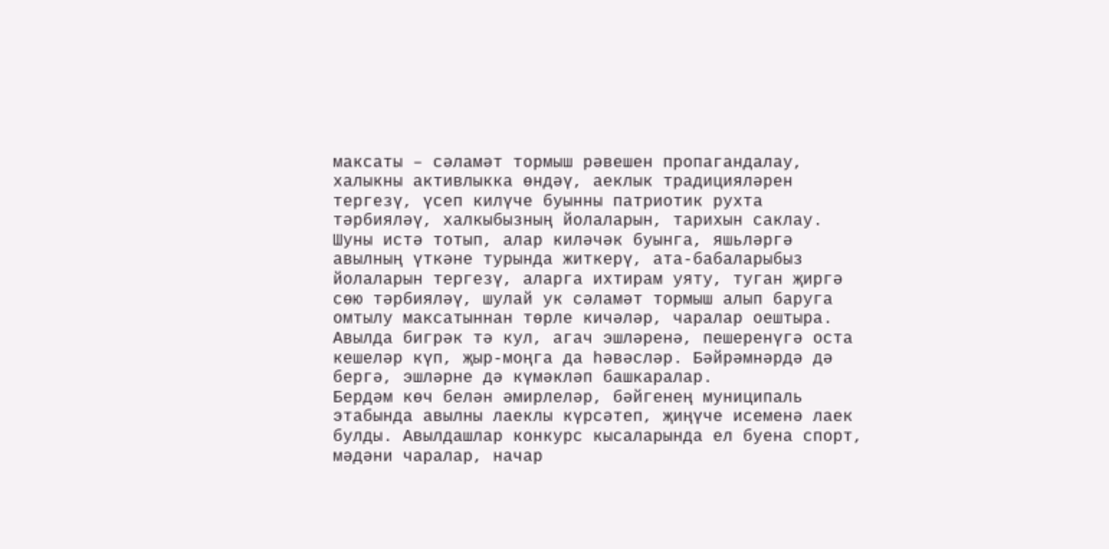максаты – сәламәт тормыш рәвешен пропагандалау, халыкны активлыкка өндәү, аеклык традицияләрен тергезү, үсеп килүче буынны патриотик рухта тәрбияләү, халкыбызның йолаларын, тарихын саклау. Шуны истә тотып, алар киләчәк буынга, яшьләргә авылның үткәне турында житкерү, ата-бабаларыбыз йолаларын тергезү, аларга ихтирам уяту, туган җиргә сөю тәрбияләү, шулай ук сәламәт тормыш алып баруга омтылу максатыннан төрле кичәләр, чаралар оештыра. Авылда бигрәк тә кул, агач эшләренә, пешеренүгә оста кешеләр күп, җыр-моңга да һәвәсләр. Бәйрәмнәрдә дә бергә, эшләрне дә күмәкләп башкаралар.
Бердәм көч белән әмирлеләр, бәйгенең муниципаль этабында авылны лаеклы күрсәтеп, җиңүче исеменә лаек булды. Авылдашлар конкурс кысаларында ел буена спорт, мәдәни чаралар, начар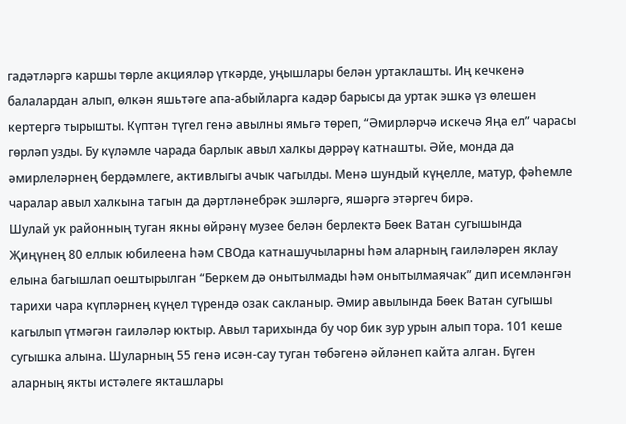гадәтләргә каршы төрле акцияләр үткәрде, уңышлары белән уртаклашты. Иң кечкенә балалардан алып, өлкән яшьтәге апа-абыйларга кадәр барысы да уртак эшкә үз өлешен кертергә тырышты. Күптән түгел генә авылны ямьгә төреп, “Әмирләрчә искечә Яңа ел” чарасы гөрләп узды. Бу күләмле чарада барлык авыл халкы дәррәү катнашты. Әйе, монда да әмирлеләрнең бердәмлеге, активлыгы ачык чагылды. Менә шундый күңелле, матур, фәһемле чаралар авыл халкына тагын да дәртләнебрәк эшләргә, яшәргә этәргеч бирә.
Шулай ук районның туган якны өйрәнү музее белән берлектә Бөек Ватан сугышында Җиңүнең 80 еллык юбилеена һәм СВОда катнашучыларны һәм аларның гаиләләрен яклау елына багышлап оештырылган “Беркем дә онытылмады һәм онытылмаячак” дип исемләнгән тарихи чара күпләрнең күңел түрендә озак сакланыр. Әмир авылында Бөек Ватан сугышы кагылып үтмәгән гаиләләр юктыр. Авыл тарихында бу чор бик зур урын алып тора. 101 кеше сугышка алына. Шуларның 55 генә исән-сау туган төбәгенә әйләнеп кайта алган. Бүген аларның якты истәлеге якташлары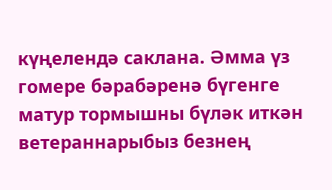күңелендә саклана. Әмма үз гомере бәрабәренә бүгенге матур тормышны бүләк иткән ветераннарыбыз безнең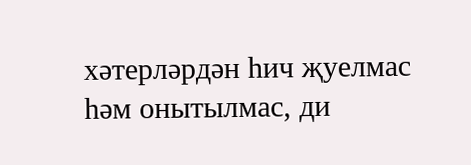хәтерләрдән һич җуелмас һәм онытылмас, ди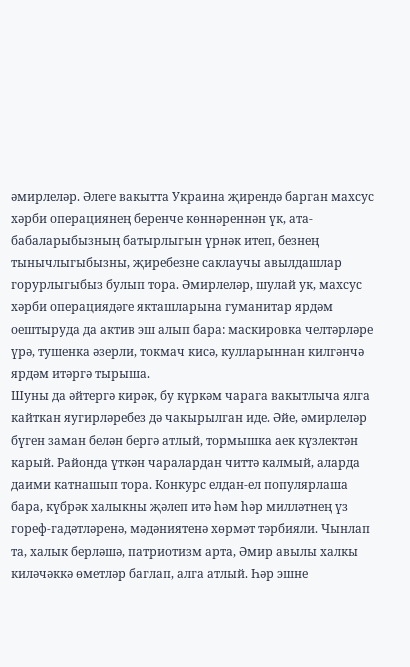әмирлеләр. Әлеге вакытта Украина җирендә барган махсус хәрби операциянең беренче көннәреннән үк, ата-бабаларыбызның батырлыгын үрнәк итеп, безнең тынычлыгыбызны, җиребезне саклаучы авылдашлар горурлыгыбыз булып тора. Әмирлеләр, шулай ук, махсус хәрби операциядәге якташларына гуманитар ярдәм оештыруда да актив эш алып бара: маскировка челтәрләре үрә, тушенка әзерли, токмач кисә, кулларыннан килгәнчә ярдәм итәргә тырыша.
Шуны да әйтергә кирәк, бу күркәм чарага вакытлыча ялга кайткан яугирләребез дә чакырылган иде. Әйе, әмирлеләр бүген заман белән бергә атлый, тормышка аек күзлектән карый. Районда үткән чаралардан читтә калмый, аларда даими катнашып тора. Конкурс елдан-ел популярлаша бара, күбрәк халыкны җәлеп итә һәм һәр милләтнең үз гореф-гадәтләренә, мәдәниятенә хөрмәт тәрбияли. Чынлап та, халык берләшә, патриотизм арта, Әмир авылы халкы киләчәккә өметләр баглап, алга атлый. Һәр эшне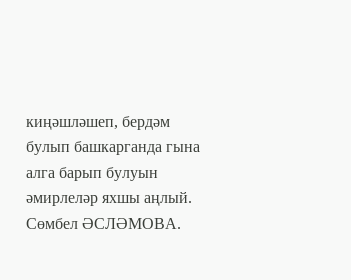киңәшләшеп, бердәм булып башкарганда гына алга барып булуын әмирлеләр яхшы аңлый.
Сөмбел ӘСЛӘМОВА.